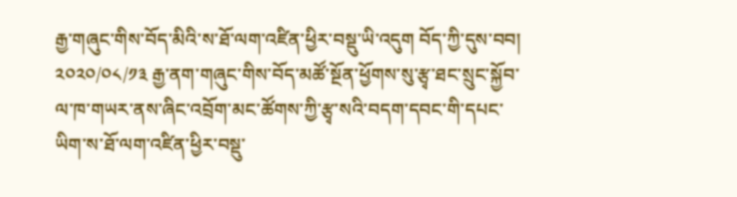རྒྱ་གཞུང་གིས་བོད་མིའི་ས་ཐོ་ལག་འཛིན་ཕྱིར་བསྡུ་ཡི་འདུག བོད་ཀྱི་དུས་བབ། ༢༠༢༠/༠༨/༡༣ རྒྱ་ནག་གཞུང་གིས་བོད་མཚོ་སྔོན་ཕྱོགས་སུ་རྩྭ་ཐང་སྲུང་སྐྱོབ་ལ་ཁ་གཡར་ནས་ཞིང་འབྲོག་མང་ཚོགས་ཀྱི་རྩྭ་སའི་བདག་དབང་གི་དཔང་ཡིག་ས་ཐོ་ལག་འཛིན་ཕྱིར་བསྡུ་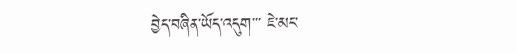བྱེད་བཞིན་ཡོད་འདུག་་་ ཇེ་མང་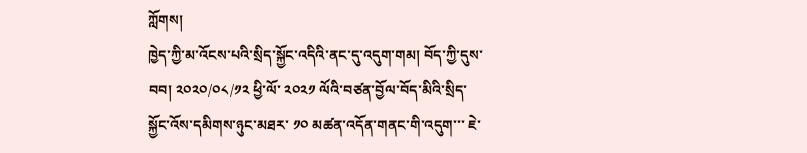ཀློགས།
ཁྱེད་ཀྱི་མ་འོངས་པའི་སྲིད་སྐྱོང་འདིའི་ནང་དུ་འདུག་གམ། བོད་ཀྱི་དུས་བབ། ༢༠༢༠/༠༨/༡༢ ཕྱི་ལོ་ ༢༠༢༡ ལོའི་བཙན་བྱོལ་བོད་མིའི་སྲིད་སྐྱོང་འོས་དམིགས་ཉུང་མཐར་ ༡༠ མཚན་འདོན་གནང་གི་འདུག་་་ ཇེ་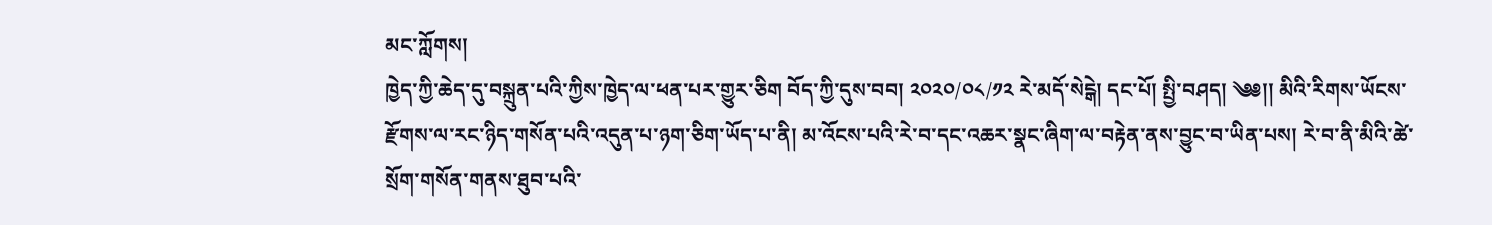མང་ཀློགས།
ཁྱེད་ཀྱི་ཆེད་དུ་བསྐྲུན་པའི་ཀྱིས་ཁྱེད་ལ་ཕན་པར་གྱུར་ཅིག བོད་ཀྱི་དུས་བབ། ༢༠༢༠/༠༨/༡༢ རེ་མདོ་སེངྒེ། དང་པོ། སྤྱི་བཤད། ༄༅།། མིའི་རིགས་ཡོངས་རྫོགས་ལ་རང་ཉིད་གསོན་པའི་འདུན་པ་ཉག་ཅིག་ཡོད་པ་ནི། མ་འོངས་པའི་རེ་བ་དང་འཆར་སྣང་ཞིག་ལ་བརྟེན་ནས་བྱུང་བ་ཡིན་པས། རེ་བ་ནི་མིའི་ཚེ་སྲོག་གསོན་གནས་ཐུབ་པའི་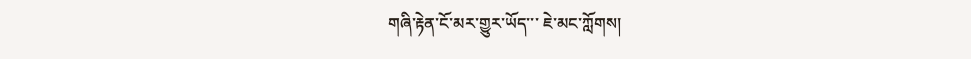གཞི་རྟེན་ངོ་མར་གྱུར་ཡོད་་་ ཇེ་མང་ཀློགས།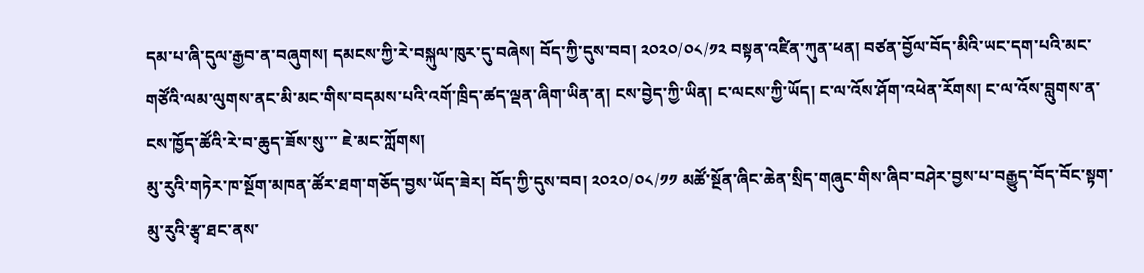དམ་པ་ཞི་དུལ་རྒྱབ་ན་བཞུགས། དམངས་ཀྱི་རེ་བསྐུལ་ཁུར་དུ་བཞེས། བོད་ཀྱི་དུས་བབ། ༢༠༢༠/༠༨/༡༢ བསྟན་འཛིན་ཀུན་ཕན། བཙན་བྱོལ་བོད་མིའི་ཡང་དག་པའི་མང་གཙོའི་ལམ་ལུགས་ནང་མི་མང་གིས་བདམས་པའི་འགོ་ཁྲིད་ཚད་ལྡན་ཞིག་ཡིན་ན། ངས་བྱེད་ཀྱི་ཡིན། ང་ལངས་ཀྱི་ཡོད། ང་ལ་འོས་ཤོག་འཕེན་རོགས། ང་ལ་འོས་བླུགས་ན་ངས་ཁྱོད་ཚོའི་རེ་བ་ཆུད་ཟོས་སུ་་་ ཇེ་མང་ཀློགས།
མུ་རུའི་གཏེར་ཁ་སྔོག་མཁན་ཚོར་ཐག་གཅོད་བྱས་ཡོད་ཟེར། བོད་ཀྱི་དུས་བབ། ༢༠༢༠/༠༨/༡༡ མཚོ་སྔོན་ཞིང་ཆེན་སྲིད་གཞུང་གིས་ཞིབ་བཤེར་བྱས་པ་བརྒྱུད་བོད་བོང་སྟག་མུ་རུའི་རྩྭ་ཐང་ནས་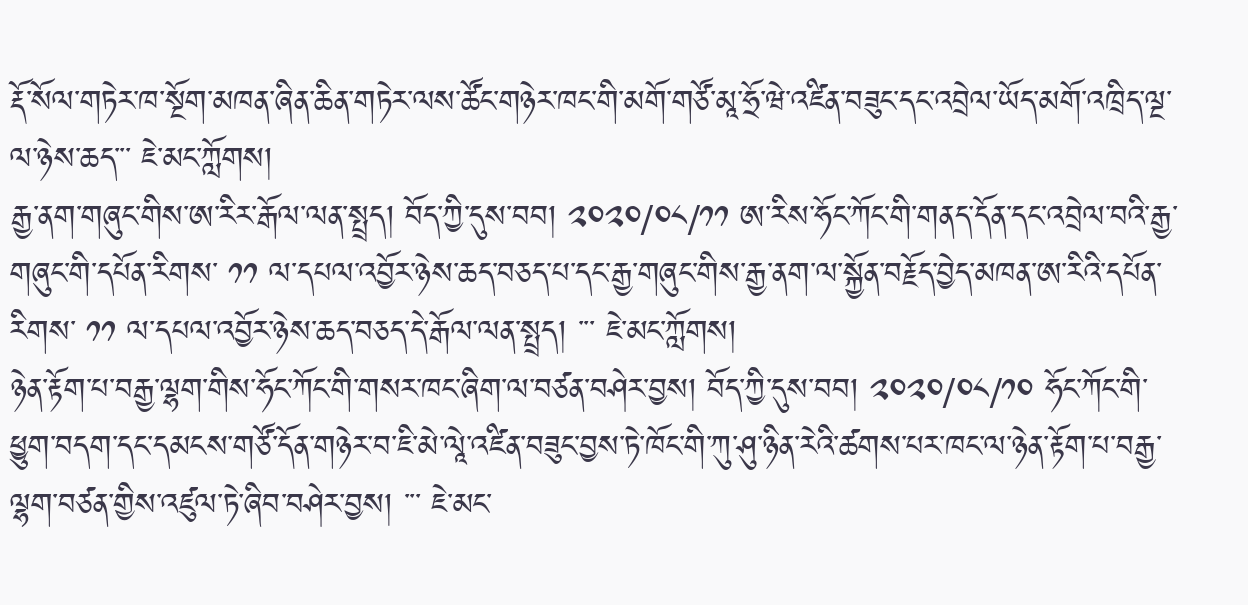རྡོ་སོལ་གཏེར་ཁ་སྔོག་མཁན་ཞིན་ཆིན་གཏེར་ལས་ཚོང་གཉེར་ཁང་གི་མགོ་གཙོ་མཱ་ཧྲོ་ཝེ་འཛིན་བཟུང་དང་འབྲེལ་ཡོད་མགོ་འཁྲིད་ལྔ་ལ་ཉེས་ཆད་་་ ཇེ་མང་ཀློགས།
རྒྱ་ནག་གཞུང་གིས་ཨ་རིར་རྒོལ་ལན་སྤྲད། བོད་ཀྱི་དུས་བབ། ༢༠༢༠/༠༨/༡༡ ཨ་རིས་ཧོང་ཀོང་གི་གནད་དོན་དང་འབྲེལ་བའི་རྒྱ་གཞུང་གི་དཔོན་རིགས་ ༡༡ ལ་དཔལ་འབྱོར་ཉེས་ཆད་བཅད་པ་དང་རྒྱ་གཞུང་གིས་རྒྱ་ནག་ལ་སྐྱོན་བརྗོད་བྱེད་མཁན་ཨ་རིའི་དཔོན་རིགས་ ༡༡ ལ་དཔལ་འབྱོར་ཉེས་ཆད་བཅད་དེ་རྒོལ་ལན་སྤྲད། ་་་ ཇེ་མང་ཀློགས།
ཉེན་རྟོག་པ་བརྒྱ་ལྷག་གིས་ཧོང་ཀོང་གི་གསར་ཁང་ཞིག་ལ་བཙན་བཤེར་བྱས། བོད་ཀྱི་དུས་བབ། ༢༠༢༠/༠༨/༡༠ ཧོང་ཀོང་གི་ཕྱུག་བདག་དང་དམངས་གཙོ་དོན་གཉེར་བ་ཇི་མེ་ལཱེ་འཛིན་བཟུང་བྱས་ཏེ་ཁོང་གི་ཀུ་ཤུ་ཉིན་རེའི་ཚགས་པར་ཁང་ལ་ཉེན་རྟོག་པ་བརྒྱ་ལྷག་བཙན་གྱིས་འཛུལ་ཏེ་ཞིབ་བཤེར་བྱས། ་་་ ཇེ་མང་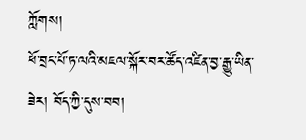ཀློགས།
ཕོ་བྲང་པོ་ཏ་ལའི་མཇལ་སྐོར་བར་ཚོད་འཛིན་བྱ་རྒྱུ་ཡིན་ཟེར། བོད་ཀྱི་དུས་བབ།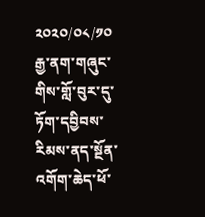༢༠༢༠/༠༨/༡༠ རྒྱ་ནག་གཞུང་གིས་གློ་བུར་དུ་ཏོག་དབྱིབས་རིམས་ནད་སྔོན་འགོག་ཆེད་ཕོ་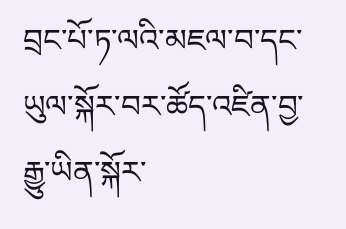བྲང་པོ་ཏ་ལའི་མཇལ་བ་དང་ཡུལ་སྐོར་བར་ཚོད་འཛིན་བྱ་རྒྱུ་ཡིན་སྐོར་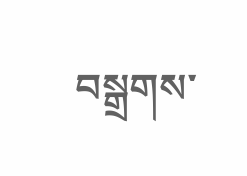བསྒྲགས་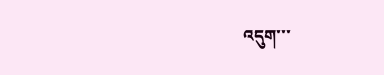འདུག་་་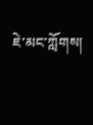ཇེ་མང་ཀློགས།